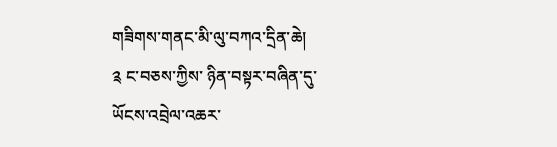གཟིགས་གནང་མི་ལུ་བཀའ་དྲིན་ཆེ།
༉ ང་བཅས་ཀྱིས་ ཉིན་བསྟར་བཞིན་དུ་
ཡོངས་འབྲེལ་འཆར་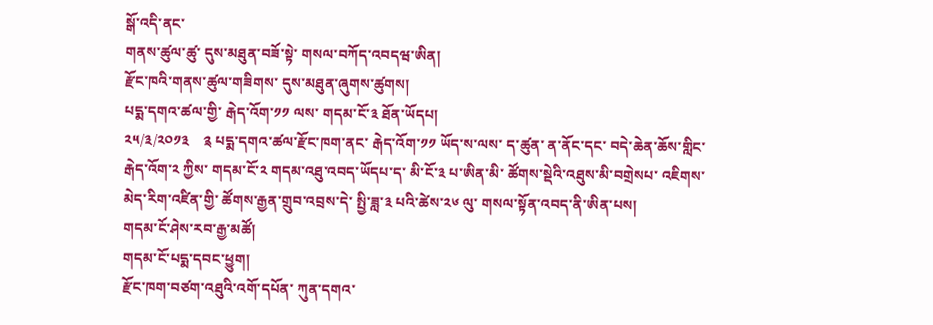སྒོ་འདི་ནང་
གནས་ཚུལ་ཚུ་ དུས་མཐུན་བཟོ་སྟེ་ གསལ་བཀོད་འབདཝ་ཨིན།
རྫོང་ཁའི་གནས་ཚུལ་གཟིགས་ དུས་མཐུན་ཞུགས་ཚུགས།
པདྨ་དགའ་ཚལ་གྱི་ རྒེད་འོག་༡༡ ལས་ གདམ་ངོ་༣ ཐོན་ཡོདཔ།
༢༥/༣/༢༠༡༣    ༉ པདྨ་དགའ་ཚལ་རྫོང་ཁག་ནང་ རྒེད་འོག་༡༡ ཡོད་ས་ལས་ ད་ཚུན་ ན་ནོང་དང་ བདེ་ཆེན་ཆོས་གླིང་རྒེད་འོག་༢ ཀྱིས་ གདམ་ངོ་༢ གདམ་འཐུ་འབད་ཡོདཔ་ད་ མི་ངོ་༣ པ་ཨིན་མི་ ཚོགས་སྡེའི་འཐུས་མི་བགྲེསཔ་ འཇིགས་མེད་རིག་འཛིན་གྱི་ ཚོགས་རྒྱན་གྲུབ་འབྲས་དེ་ སྤྱི་ཟླ་༣ པའི་ཚེས་༢༦ ལུ་ གསལ་སྟོན་འབད་ནི་ཨིན་པས།
གདམ་ངོ་ཤེས་རབ་རྒྱ་མཚོ།
གདམ་ངོ་པདྨ་དབང་ཕྱུག།
རྫོང་ཁག་བཙག་འཐུའི་འགོ་དཔོན་ ཀུན་དགའ་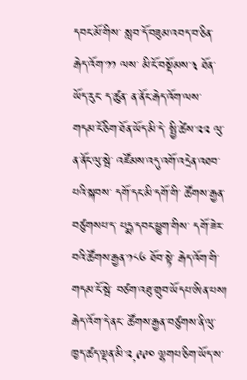དབང་མོ་གིས་ སླབ་དོ་བཟུམ་འབད་བ་ཅིན་ རྒེད་འོག་༡༡ ལས་ མི་ངོ་བསྡོམས་༣ ཐོན་ཡོད་རུང་ ད་ཚུན་ ན་ནོང་རྒེད་འོག་ལས་ གདམ་ངོ་ཅིག་ཐོན་ཡོད་མི་དེ་ སྤྱི་ཚེས་༢༢ ལུ་ ན་ནོང་ལུ་སྦེ་ འཛོམས་འདུ་འགོ་འདྲེན་འཐབ་པའི་སྐབས་ དགོ་དང་མི་དགོ་གི་ ཚོགས་རྒྱན་བཙུགསཔ་ད་ པདྨ་དབང་ཕྱུག་གིས་ དགོ་ཟེར་བའི་ཚོགས་རྒྱན་༡༨༦ ཐོབ་སྟེ་ རྒེད་འོག་གི་ གདམ་ངོ་སྦེ་ བཙག་འཐུ་གྲུབ་ཡོདཔ་ཨིན་པས།
རྒེད་འོག་དེ་ནང་ ཚོགས་རྒྱན་བཙུགས་ནི་ལུ་ ཁྱད་ཚད་ལྡན་མི་༢,༩༩༠ ལྷགཔ་ཅིག་ཡོད་ས་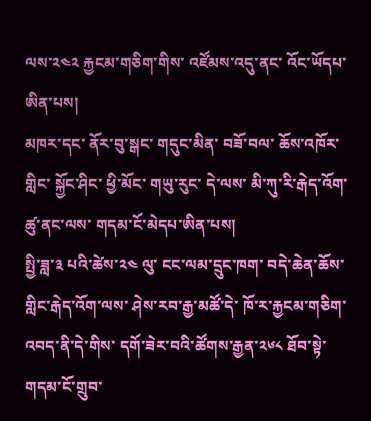ལས་༢༤༢ རྐྱངམ་གཅིག་གིས་ འཛོམས་འདུ་ནང་ འོང་ཡོདཔ་ཨིན་པས།
མཁར་དང་ ནོར་བུ་སྒང་ གདུང་མིན་ བཟོ་བལ་ ཆོས་འཁོར་གླིང་ སྐྱོང་ཤིང་ ཕྱི་མོང་ གཡུ་རུང་ དེ་ལས་ མི་ཀུ་རི་རྒེད་འོག་ཚུ་ནང་ལས་ གདམ་ངོ་མེདཔ་ཨིན་པས།
སྤྱི་ཟླ་༣ པའི་ཚེས་༢༤ ལུ་ ངང་ལམ་དྲུང་ཁག་ བདེ་ཆེན་ཆོས་གླིང་རྒེད་འོག་ལས་ ཤེས་རབ་རྒྱ་མཚོ་དེ་ ཁོ་ར་རྐྱངམ་གཅིག་འབད་ནི་དེ་གིས་ དགོ་ཟེར་བའི་ཚོགས་རྒྱན་༢༦༨ ཐོབ་སྟེ་ གདམ་ངོ་གྲུབ་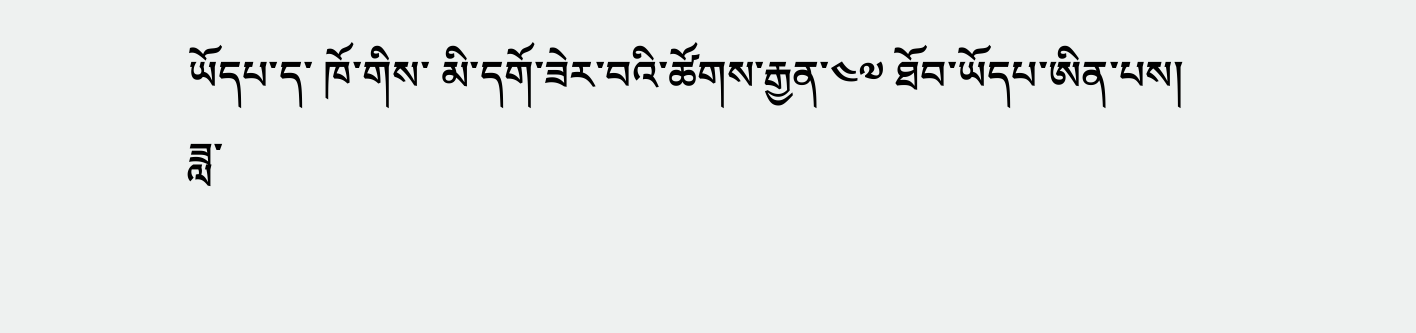ཡོདཔ་ད་ ཁོ་གིས་ མི་དགོ་ཟེར་བའི་ཚོགས་རྒྱན་༤༧ ཐོབ་ཡོདཔ་ཨིན་པས།
ཟླ་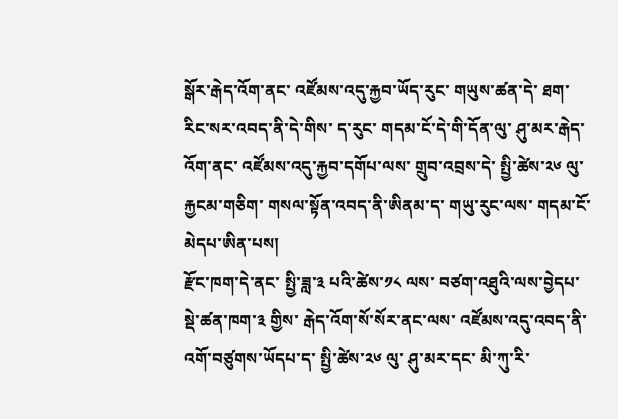སྒོར་རྒེད་འོག་ནང་ འཛོམས་འདུ་རྐྱབ་ཡོད་རུང་ གཡུས་ཚན་དེ་ ཐག་རིང་སར་འབད་ནི་དེ་གིས་ ད་རུང་ གདམ་ངོ་དེ་གི་དོན་ལུ་ ཤུ་མར་རྒེད་འོག་ནང་ འཛོམས་འདུ་རྐྱབ་དགོཔ་ལས་ གྲུབ་འབྲས་དེ་ སྤྱི་ཚེས་༢༦ ལུ་རྐྱངམ་གཅིག་ གསལ་སྟོན་འབད་ནི་ཨིནམ་ད་ གཡུ་རུང་ལས་ གདམ་ངོ་མེདཔ་ཨིན་པས།
རྫོང་ཁག་དེ་ནང་ སྤྱི་ཟླ་༣ པའི་ཚེས་༡༨ ལས་ བཙག་འཐུའི་ལས་བྱེདཔ་ སྡེ་ཚན་ཁག་༣ གྱིས་ རྒེད་འོག་སོ་སོར་ནང་ལས་ འཛོམས་འདུ་འབད་ནི་ འགོ་བཙུགས་ཡོདཔ་ད་ སྤྱི་ཚེས་༢༦ ལུ་ ཤུ་མར་དང་ མི་ཀུ་རི་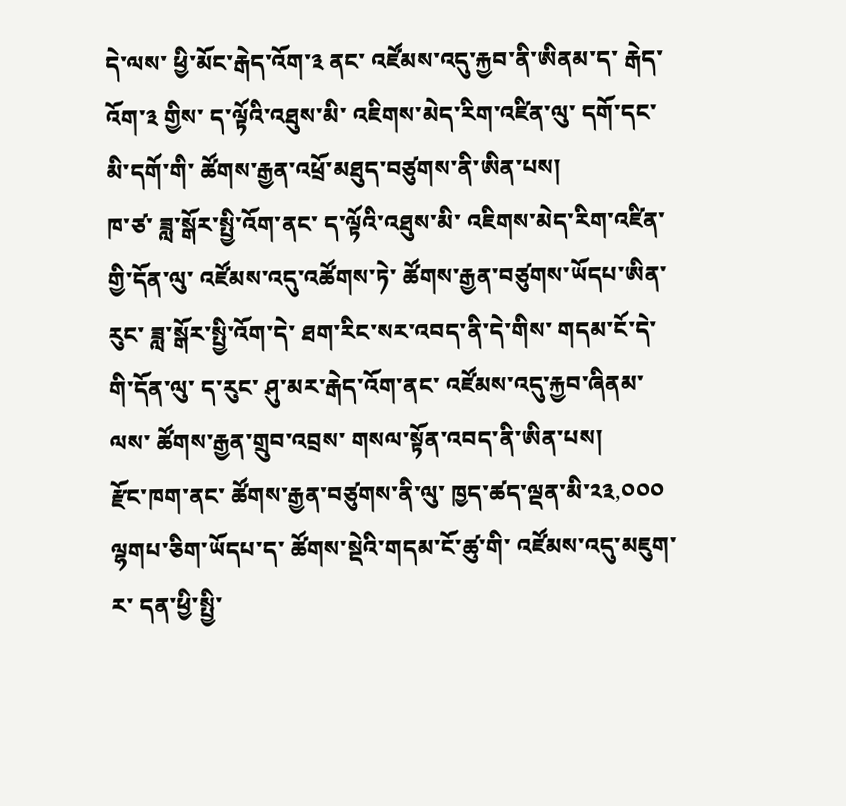དེ་ལས་ ཕྱི་མོང་རྒེད་འོག་༣ ནང་ འཛོམས་འདུ་རྐྱབ་ནི་ཨིནམ་ད་ རྒེད་འོག་༣ གྱིས་ ད་ལྟོའི་འཐུས་མི་ འཇིགས་མེད་རིག་འཛིན་ལུ་ དགོ་དང་མི་དགོ་གི་ ཚོགས་རྒྱན་འཕྲོ་མཐུད་བཙུགས་ནི་ཨིན་པས།
ཁ་ཙ་ ཟླ་སྒོར་སྤྱི་འོག་ནང་ ད་ལྟོའི་འཐུས་མི་ འཇིགས་མེད་རིག་འཛིན་གྱི་དོན་ལུ་ འཛོམས་འདུ་འཚོགས་ཏེ་ ཚོགས་རྒྱན་བཙུགས་ཡོདཔ་ཨིན་རུང་ ཟླ་སྒོར་སྤྱི་འོག་དེ་ ཐག་རིང་སར་འབད་ནི་དེ་གིས་ གདམ་ངོ་དེ་གི་དོན་ལུ་ ད་རུང་ ཤུ་མར་རྒེད་འོག་ནང་ འཛོམས་འདུ་རྐྱབ་ཞིནམ་ལས་ ཚོགས་རྒྱན་གྲུབ་འབྲས་ གསལ་སྟོན་འབད་ནི་ཨིན་པས།
རྫོང་ཁག་ནང་ ཚོགས་རྒྱན་བཙུགས་ནི་ལུ་ ཁྱད་ཚད་ལྡན་མི་༢༣,༠༠༠ ལྷགཔ་ཅིག་ཡོདཔ་ད་ ཚོགས་སྡེའི་གདམ་ངོ་ཚུ་གི་ འཛོམས་འདུ་མཇུག་ར་ དན་ཕྱི་སྤྱི་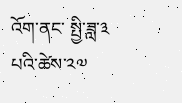འོག་ནང་ སྤྱི་ཟླ་༣ པའི་ཚེས་༢༧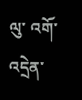ལུ་ འགོ་འདྲེན་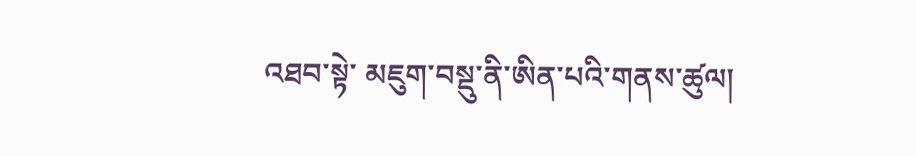འཐབ་སྟེ་ མཇུག་བསྡུ་ནི་ཨིན་པའི་གནས་ཚུལ།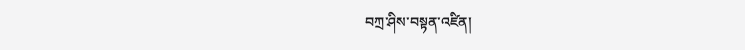བཀྲ་ཤིས་བསྟན་འཛིན།